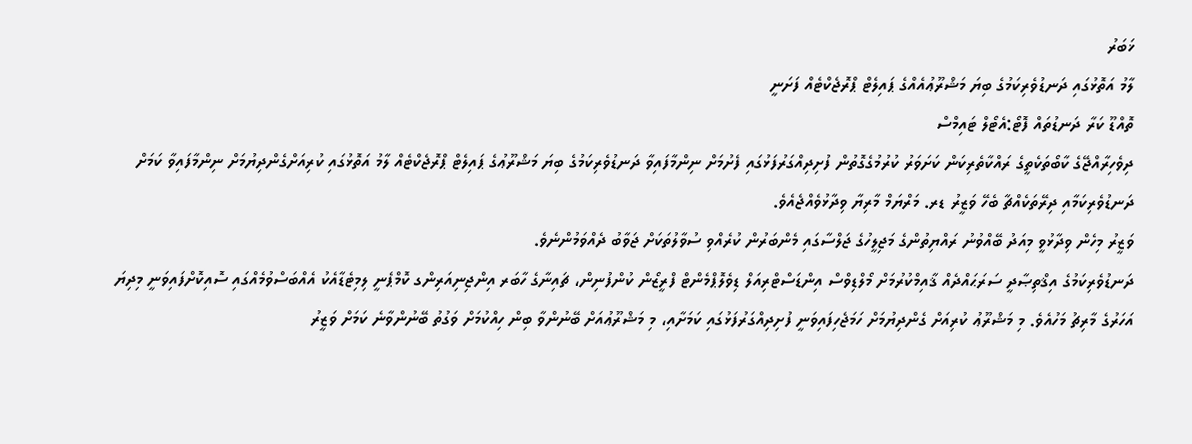ޚަބަރު
ލާމު އަތޮޅުގައި ދަނޑުވެރިކަމުގެ ބިޔަ މަޝްރޫޢުއެއްގެ ޕައިލެޓް ޕްރޮޖެކްޓެއް ފަށަނީ
ތޮއްޑޫ ކަރާ ދަނޑުތައް ފޮޓޯ:އެޓޯލް ޓައިމްސް
ދިވެހިރާއްޖޭގެ ކާބޯތަކެތީގެ ރައްކާތެރިކަން ކަށަވަރު ކުރުމުގެގޮތުން ފުށިދިއްގަރުފަޅުގައި ފެށުމަށް ނިންމާފައިވާ ދަނޑުވެރިކަމުގެ ބިޔަ މަޝްރޫޢުގެ ޕައިލެޓް ޕްރޮޖެކްޓެއް ލާމު އަތޮޅުގައި ކުރިއަށްގެންދިޔުމަށް ނިންމާފައިވާ ކަމަށް ދަނޑުވެރިކަމާއި ދިރޭތަކެއްޗާ ބެހޭ ވަޒީރު ޑރ. މަރްޔަމް މާރިޔާ ވިދާޅުވެއްޖެއެވެ.
ވަޒީރު މިހެން ވިދާޅުވީ މިއަދު ބޭއްވުނު ރައްޔިތުންގެ މަޖިލީހުގެ ޖަލްސާގައި މެންބަރުން ކުރެއްވި ސުވާލުތަކަށް ޖަވާބު ދެއްވަމުންނެވެ.
ދަނޑުވެރިކަމުގެ އިޤްތިޞާދީ ސަރަޙައްދެއް ޤާއިމްކުރުމަށް މޯލްޑިވްސް އިންޑަސްޓްރިއަލް ޑިވެލޮޕްމެންޓް ފްރީޒޯން ކުންފުނިން، ޗައިނާގެ ހާބަރ އިންޖިނިއަރިންގ ކޮމްޕެނީ ލިމިޓެޑާއެކު އެއްބަސްވުމެއްގައި ސޮއިކޮށްފައިވަނީ މިދިޔަ އަހަރުގެ މާރިޗު މަހުއެވެ. މި މަޝްރޫޢު ކުރިއަށް ގެންދިޔުމަށް ހަމަޖެހިފައިވަނީ ފުށިދިއްގަރުފަޅުގައި ކަމަށާއި، މި މަޝްރޫޢުއަށް ބޭނުންވާ ބިން ހިއްކުމަށް ވަގުތު ބޭނުންވާނެ ކަމަށް ވަޒީރު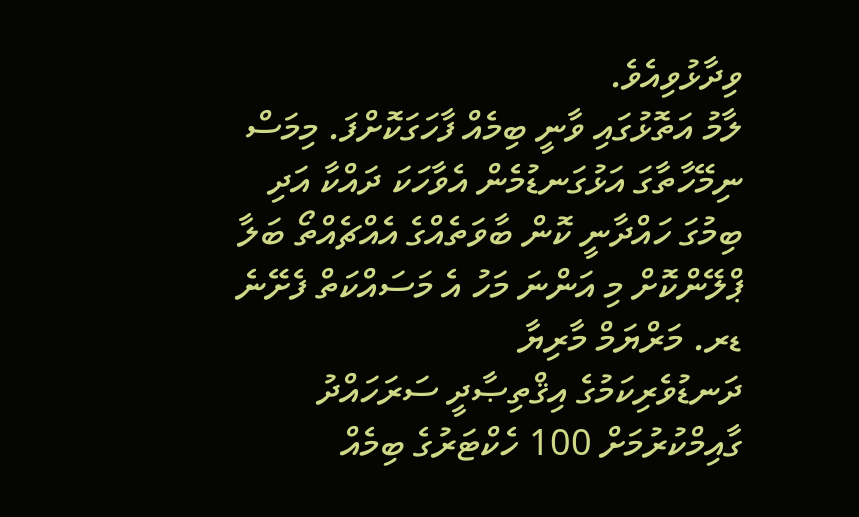ވިދާޅުވިއެވެ.
ލާމު އަތޮޅުގައި ވާނީ ބިމެއް ފާހަގަކޮށްފަ. މިމަސް ނިމޭހާތާގަ އަޅުގަނޑުމެން އެވާހަކަ ދައްކާ އަދި ބިމުގަ ހައްދާނީ ކޮން ބާވަތެއްގެ އެއްޗެއްތޯ ބަލާ ޕްލޭންކޮށް މި އަންނަ މަހު އެ މަސައްކަތް ފެށޭނެ
ޑރ. މަރްޔަމް މާރިޔާ
ދަނޑުވެރިކަމުގެ އިޤްތިޞާދީ ސަރަހައްދު ގާއިމްކުރުމަށް 100 ހެކްޓަރުގެ ބިމެއް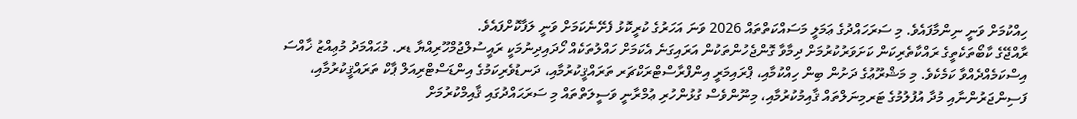ހިއްކުމަށް ވަނީ ނިންމާފައެވެ. މި ސަރަހައްދުގެ ޢަމަލީ މަސައްކަތްތައް 2026 ވަނަ އަހަރުގެ ކުރީކޮޅު ފެށޭނެކަމަށް ވަނީ ލަފާކޮށްފައެވެ.
ރާއްޖޭގެ ކާބޯތަކެތީގެ ރައްކާތެރިކަން ކަށަވަރުކުރުމަށް ދިމާވާ ގޮންޖެހުންތަކުން އަރައިގަނެ އެކަމަށް ހައްލުތަކެއް ހޯދައިދިނުމަކީ ރައީސުލްޖުމްހޫރިއްޔާ ޑރ. މުޙައްމަދު މުޢިއްޒު ޚާއްސަ އިސްކަމެއްދެއްވާ ކަމެކެވެ. މި މަޝްރޫޢުގެ ދަށުން ބިން ހިއްކުމާއި، ޕްރައިމަރީ އިންފްރާސްޓްރަކްޗަރ ތަރައްޤީކުރުމާއި، ދަނޑުވެރިކަމުގެ އިންޑަސްޓްރިއަލް ޕާކް ތަރައްޤީކުރުމާއި، ފަސިންޖަރުންނާއި މުދާ އުފުލުމުގެ ޓަރމިނަލްތައް ޤާއިމުކުރުމާއި، މިނޫންވެސް ގުޅުންހުރި ޢުމްރާނީ ވަސީލަތްތައް މި ސަރަޙައްދުގައި ޤާއިމްކުރުމަށް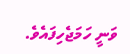ވަނީ ހަމަޖެހިފައެވެ.